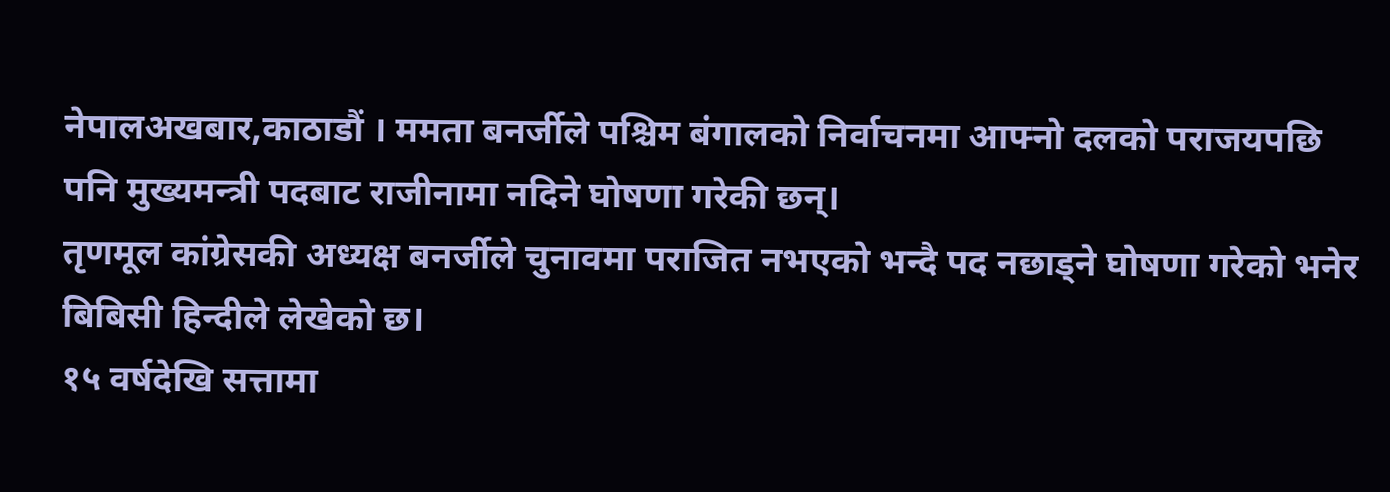नेपालअखबार,काठाडौं । ममता बनर्जीले पश्चिम बंगालको निर्वाचनमा आफ्नो दलको पराजयपछि पनि मुख्यमन्त्री पदबाट राजीनामा नदिने घोषणा गरेकी छन्।
तृणमूल कांग्रेसकी अध्यक्ष बनर्जीले चुनावमा पराजित नभएको भन्दै पद नछाड्ने घोषणा गरेको भनेर बिबिसी हिन्दीले लेखेको छ।
१५ वर्षदेखि सत्तामा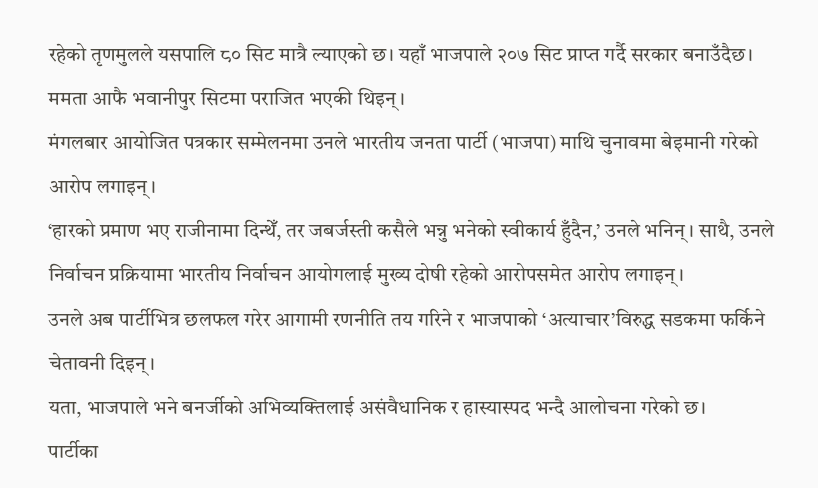रहेको तृणमुलले यसपालि ८० सिट मात्रै ल्याएको छ। यहाँ भाजपाले २०७ सिट प्राप्त गर्दै सरकार बनाउँदैछ।
ममता आफै भवानीपुर सिटमा पराजित भएकी थिइन्।
मंगलबार आयोजित पत्रकार सम्मेलनमा उनले भारतीय जनता पार्टी (भाजपा) माथि चुनावमा बेइमानी गरेको आरोप लगाइन्।
‘हारको प्रमाण भए राजीनामा दिन्थेँ, तर जबर्जस्ती कसैले भन्नु भनेको स्वीकार्य हुँदैन,’ उनले भनिन्। साथै, उनले निर्वाचन प्रक्रियामा भारतीय निर्वाचन आयोगलाई मुख्य दोषी रहेको आरोपसमेत आरोप लगाइन्।
उनले अब पार्टीभित्र छलफल गरेर आगामी रणनीति तय गरिने र भाजपाको ‘अत्याचार’विरुद्ध सडकमा फर्किने चेतावनी दिइन्।
यता, भाजपाले भने बनर्जीको अभिव्यक्तिलाई असंवैधानिक र हास्यास्पद भन्दै आलोचना गरेको छ।
पार्टीका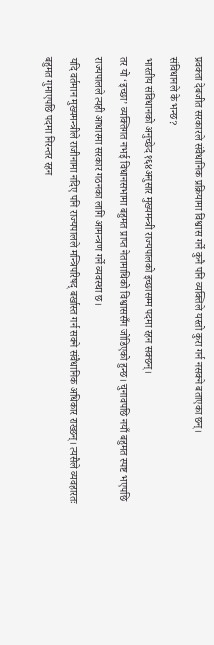प्रवक्ता देबजीत सरकारले संवैधानिक प्रक्रियामा विश्वास गर्ने कुनै पनि व्यक्तिले यस्तो कुरा गर्न नसक्ने बताएका छन्।
संविधानले के भन्छ?
भारतीय संविधानको अनुच्छेद १६४अनुसार मुख्यमन्त्री राज्यपालको इच्छासम्म पदमा रहन सक्छन्।
तर यो ‘इच्छा’ व्यक्तिगत नभई विधानसभामा बहुमत प्राप्त नेतामाथिको विश्वाससँग जोडिएको हुन्छ। चुनावपछि नयाँ बहुमत स्पष्ट भएपछि राज्यपालले त्यही आधारमा सरकार गठनका लागि आमन्त्रण गर्ने व्यवस्था छ।
यदि वर्तमान मुख्यमन्त्रीले राजीनामा नदिए पनि राज्यपालले मन्त्रिपरिषद् बर्खास्त गर्न सक्ने संवैधानिक अधिकार राख्छन्। त्यसैले व्यवहारतः बहुमत गुमाएपछि पदमा निरन्तर रहन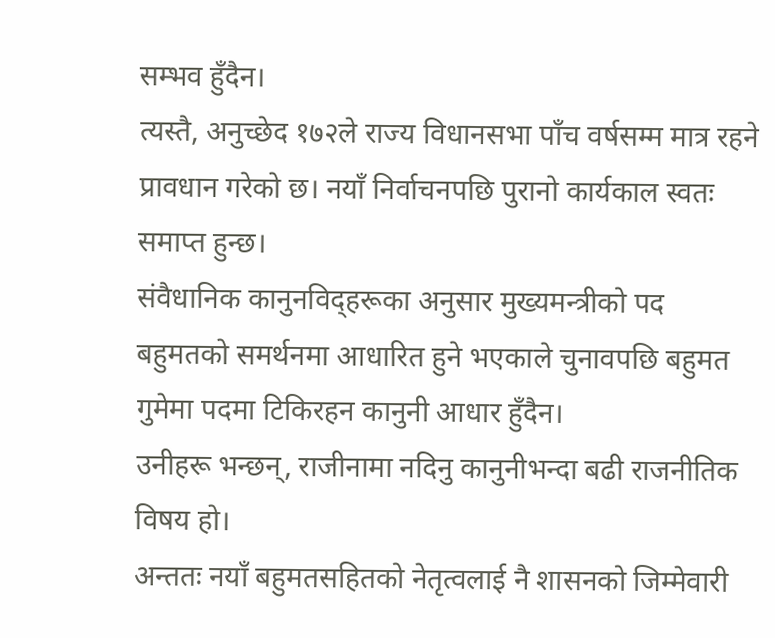सम्भव हुँदैन।
त्यस्तै, अनुच्छेद १७२ले राज्य विधानसभा पाँच वर्षसम्म मात्र रहने प्रावधान गरेको छ। नयाँ निर्वाचनपछि पुरानो कार्यकाल स्वतः समाप्त हुन्छ।
संवैधानिक कानुनविद्हरूका अनुसार मुख्यमन्त्रीको पद बहुमतको समर्थनमा आधारित हुने भएकाले चुनावपछि बहुमत गुमेमा पदमा टिकिरहन कानुनी आधार हुँदैन।
उनीहरू भन्छन्, राजीनामा नदिनु कानुनीभन्दा बढी राजनीतिक विषय हो।
अन्ततः नयाँ बहुमतसहितको नेतृत्वलाई नै शासनको जिम्मेवारी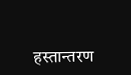हस्तान्तरण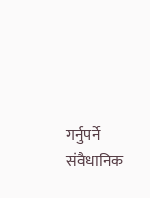गर्नुपर्ने संवैधानिक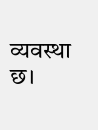व्यवस्था छ।